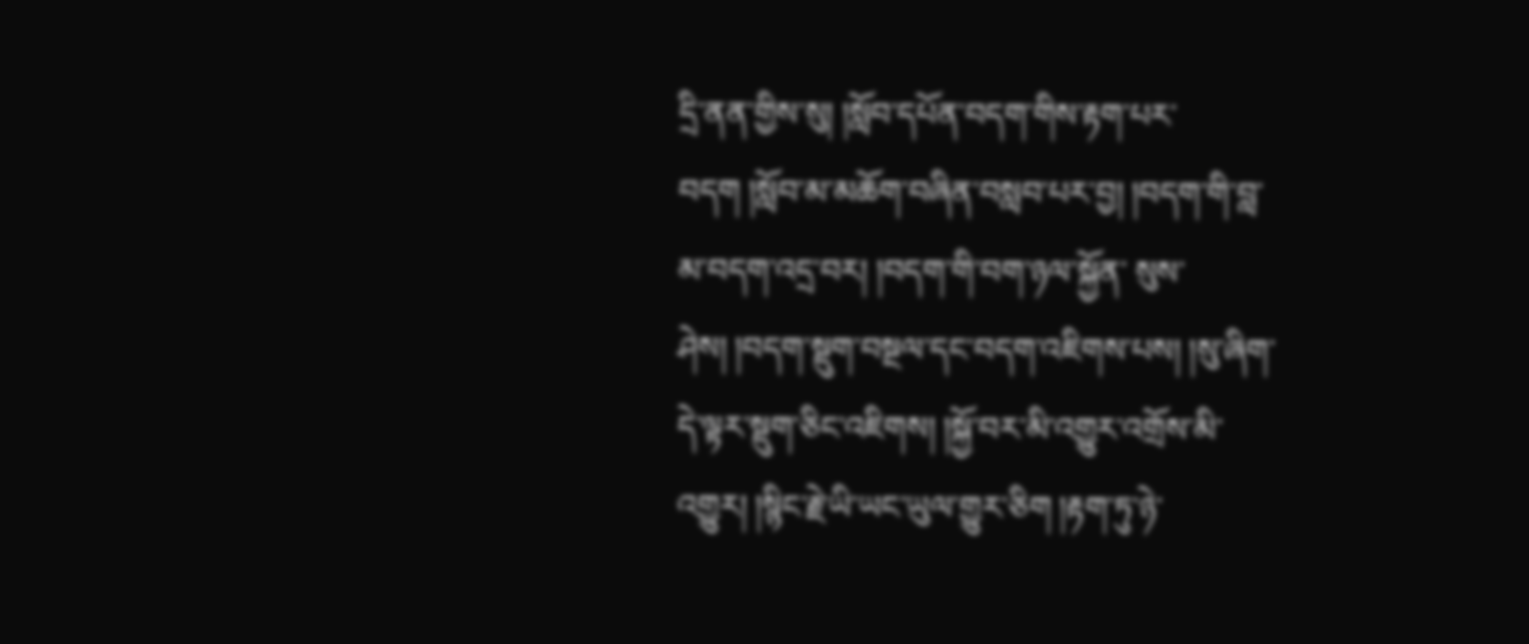དྲི་ནན་གྱིས་སུ། །སློབ་དཔོན་བདག་གིས་རྟག་པར་བདག །སློབ་མ་མཆོག་བཞིན་བསླབ་པར་བྱ། །བདག་གི་བླ་མ་བདག་འདྲ་བར། །བདག་གི་བག་ཉལ་སྐྱོན་ སུས་ཤེས། །བདག་སྡུག་བསྔལ་དང་བདག་འཇིགས་པས། །སུ་ཞིག་དེ་ལྟར་སྡུག་ཅིང་འཇིགས། །སྐྱོ་བར་མི་འགྱུར་འགྲོས་མི་འགྱུར། །སྙིང་རྗེ་ཡི་ཡང་ཡུལ་གྱུར་ཅིག །རྟག་ཏུ་ཉེ་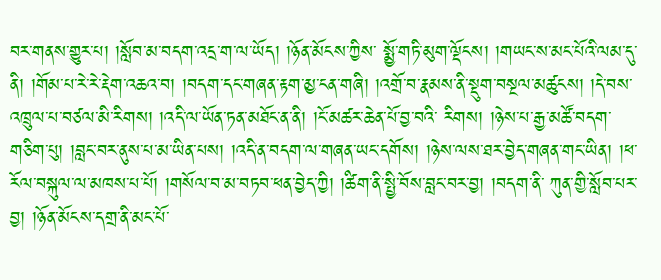བར་གནས་གྱུར་པ། །སློབ་མ་བདག་འདྲ་ག་ལ་ཡོད། །ཉོན་མོངས་ཀྱིས་ སྨྱོ་གཏི་མུག་ལྡོངས། །གཡང་ས་མང་པོའི་ལམ་དུ་ནི། །གོམ་པ་རེ་རེ་རྡེག་འཆའ་བ། །བདག་དང་གཞན་རྟག་མྱ་ངན་གཞི། །འགྲོ་བ་རྣམས་ནི་སྡུག་བསྔལ་མཚུངས། །དེ་བས་འཁྲུལ་པ་བཙལ་མི་རིགས། །འདི་ལ་ཡོན་ཏན་མཐོང་ན་ནི། །ངོ་མཚར་ཆེན་པོ་བྱ་བའི་ རིགས། །ཉེས་པ་རྒྱ་མཚོ་བདག་གཅིག་པུ། །བླང་བར་ནུས་པ་མ་ཡིན་པས། །འདི་ན་བདག་ལ་གཞན་ཡང་དགོས། །ཉེས་ལས་ཐར་བྱེད་གཞན་གང་ཡིན། །ཕ་རོལ་བསྐུལ་ལ་མཁས་པ་པོ། །གསོལ་བ་མ་བཏབ་ཕན་བྱེད་ཀྱི། །ཚིག་ནི་སྤྱི་བོས་བླང་བར་བྱ། །བདག་ནི་ ཀུན་གྱི་སློབ་པར་བྱ། །ཉོན་མོངས་དགྲ་ནི་མང་པོ་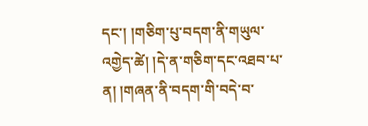དང་། །གཅིག་པུ་བདག་ནི་གཡུལ་འགྱེད་ཚེ། །དེ་ན་གཅིག་དང་འཐབ་པ་ན། །གཞན་ནི་བདག་གི་བདེ་བ་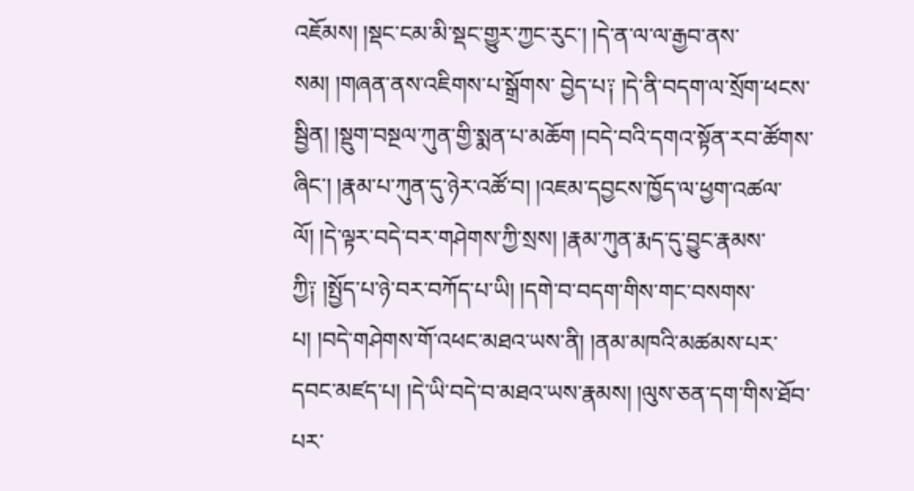འཇོམས། །སྡང་ངམ་མི་སྡང་གྱུར་ཀྱང་རུང་། །དེ་ན་ལ་ལ་རྒྱབ་ནས་སམ། །གཞན་ནས་འཇིགས་པ་སྒྲོགས་ བྱེད་པ༑ །དེ་ནི་བདག་ལ་སྲོག་ཕངས་སྦྱིན། །སྡུག་བསྔལ་ཀུན་གྱི་སྨན་པ་མཆོག །བདེ་བའི་དགའ་སྟོན་རབ་ཚོགས་ཞིང་། །རྣམ་པ་ཀུན་དུ་ཉེར་འཚོ་བ། །འཇམ་དབྱངས་ཁྱོད་ལ་ཕྱག་འཚལ་ལོ། །དེ་ལྟར་བདེ་བར་གཤེགས་ཀྱི་སྲས། །རྣམ་ཀུན་རྨད་དུ་བྱུང་རྣམས་ ཀྱི༑ །སྤྱོད་པ་ཉེ་བར་བཀོད་པ་ཡི། །དགེ་བ་བདག་གིས་གང་བསགས་པ། །བདེ་གཤེགས་གོ་འཕང་མཐའ་ཡས་ནི། །ནམ་མཁའི་མཚམས་པར་དབང་མཛད་པ། །དེ་ཡི་བདེ་བ་མཐའ་ཡས་རྣམས། །ལུས་ཅན་དག་གིས་ཐོབ་པར་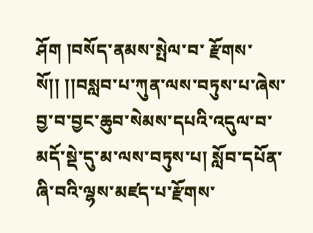ཤོག །བསོད་ནམས་སྤེལ་བ་ རྫོགས་སོ།། །།བསླབ་པ་ཀུན་ལས་བཏུས་པ་ཞེས་བྱ་བ་བྱང་ཆུབ་སེམས་དཔའི་འདུལ་བ་མདོ་སྡེ་དུ་མ་ལས་བཏུས་པ། སློབ་དཔོན་ཞི་བའི་ལྷས་མཛད་པ་རྫོགས་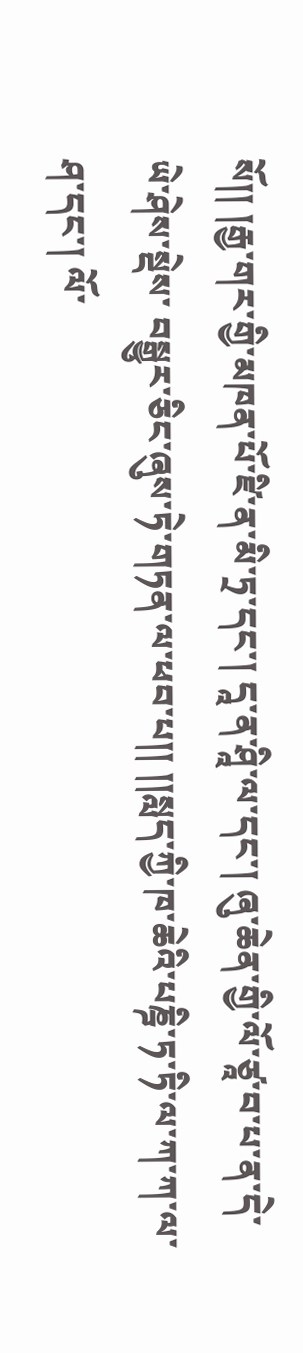སོ།། །རྒྱ་གར་གྱི་མཁན་པོ་ཛི་ན་མི་ཏྲ་དང་། དཱ་ན་ཤཱི་ལ་དང་། ཞུ་ཆེན་གྱི་ལོ་ཙཱ་བ་པ་ན་དེ་ཡེ་ཤེས་སྡེས་ བསྒྱུར་ཅིང་ཞུས་ཏེ་གཏན་ལ་ཕབ་པ།། །།སླད་ཀྱི་ཁ་ཆེའི་པཎྜི་ཏ་ཏི་ལ་ཀ་ཀ་ལ་ཤ་དང་། ལོ་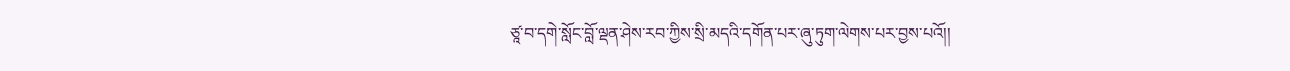ཙཱ་བ་དགེ་སློང་བློ་ལྡན་ཤེས་རབ་ཀྱིས་སྲི་མདའི་དགོན་པར་ཞུ་ཏུག་ལེགས་པར་བྱས་པའོ།།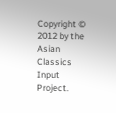Copyright © 2012 by the Asian Classics Input Project.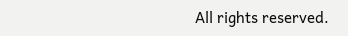All rights reserved.